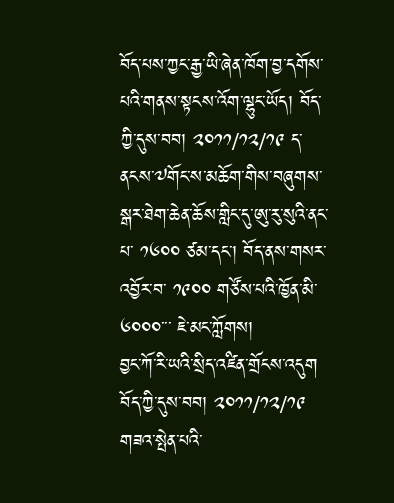བོད་པས་ཀྱང་རྒྱ་ཡི་ཞེན་ཁོག་བྱ་དགོས་པའི་གནས་སྟངས་འོག་ལྷུང་ཡོད། བོད་ཀྱི་དུས་བབ། ༢༠༡༡/༡༢/༡༩ ད་ནངས་༧གོང་ས་མཆོག་གིས་བཞུགས་སྒར་ཐེག་ཆེན་ཆོས་གླིང་དུ་ཨུ་རུ་སུའི་ནང་པ་ ༡༦༠༠ ཙམ་དང་། བོད་ནས་གསར་འབྱོར་བ་ ༡༩༠༠ གཙོས་པའི་ཁྱོན་མི་ ༦༠༠༠་་་ ཇེ་མང་ཀློགས།
བྱང་ཀོ་རི་ཡའི་སྲིད་འཛིན་གྲོངས་འདུག བོད་ཀྱི་དུས་བབ། ༢༠༡༡/༡༢/༡༩ གཟའ་སྤེན་པའི་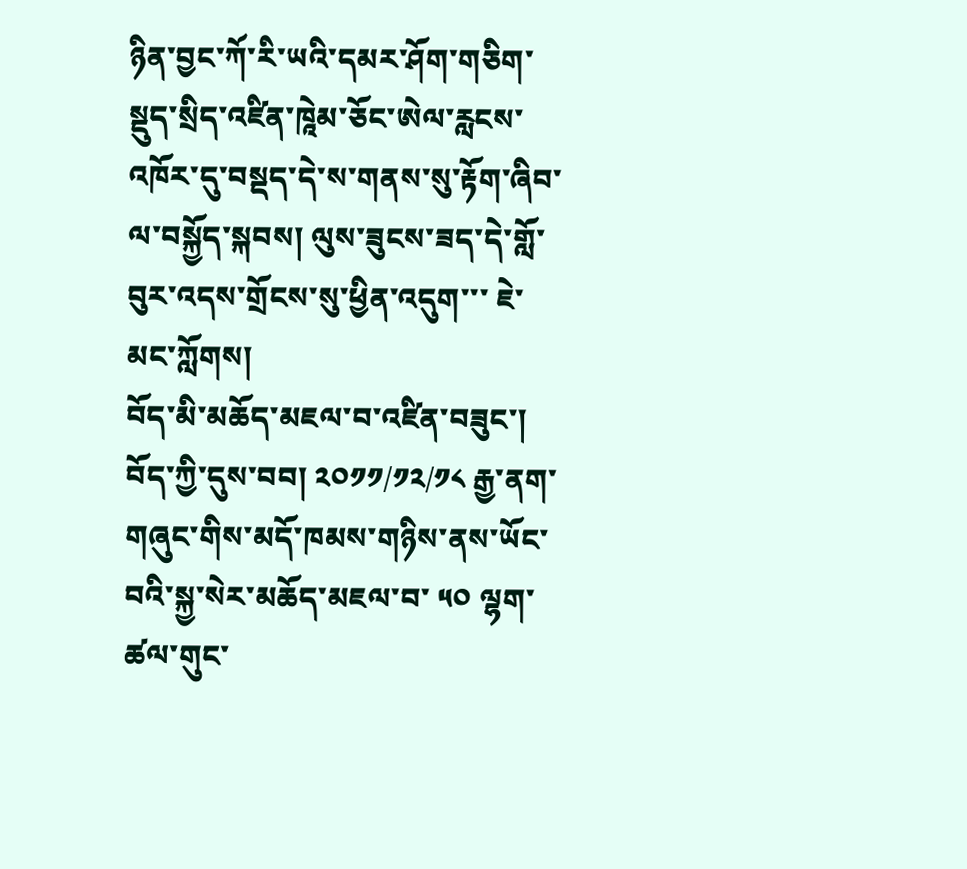ཉིན་བྱང་ཀོ་རི་ཡའི་དམར་ཤོག་གཅིག་སྡུད་སྲིད་འཛིན་ཁཱེམ་ཅོང་ཨེལ་རླངས་འཁོར་དུ་བསྡད་དེ་ས་གནས་སུ་རྟོག་ཞིབ་ལ་བསྐྱོད་སྐབས། ལུས་ཟུངས་ཟད་དེ་གློ་བུར་འདས་གྲོངས་སུ་ཕྱིན་འདུག་་་ ཇེ་མང་ཀློགས།
བོད་མི་མཆོད་མཇལ་བ་འཛིན་བཟུང་། བོད་ཀྱི་དུས་བབ། ༢༠༡༡/༡༢/༡༨ རྒྱ་ནག་གཞུང་གིས་མདོ་ཁམས་གཉིས་ནས་ཡོང་བའི་སྐྱ་སེར་མཆོད་མཇལ་བ་ ༥༠ ལྷག་ཚལ་གུང་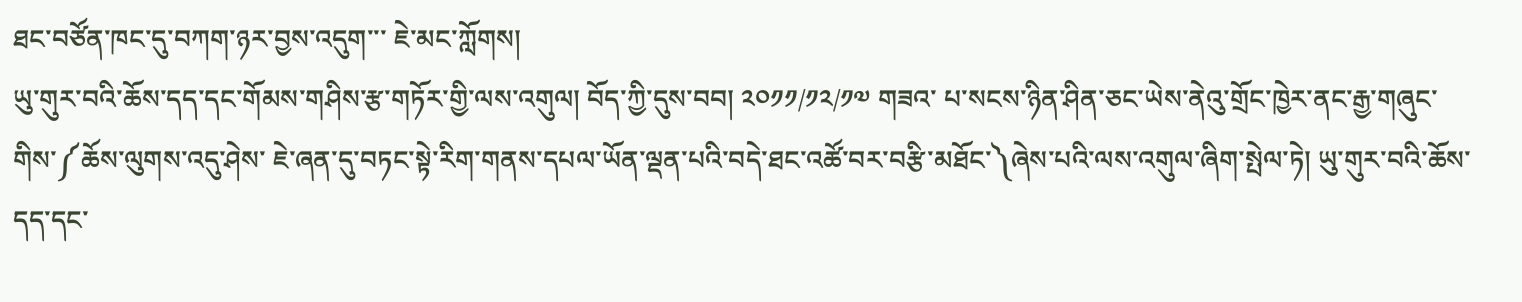ཐང་བཙོན་ཁང་དུ་བཀག་ཉར་བྱས་འདུག་་་ ཇེ་མང་ཀློགས།
ཡུ་གུར་བའི་ཆོས་དད་དང་གོམས་གཤིས་རྩ་གཏོར་གྱི་ལས་འགུལ། བོད་ཀྱི་དུས་བབ། ༢༠༡༡/༡༢/༡༧ གཟའ་ པ་སངས་ཉིན་ཤིན་ཅང་ཡེས་ནེའུ་གྲོང་ཁྱེར་ནང་རྒྱ་གཞུང་གིས་༼ཆོས་ལུགས་འདུ་ཤེས་ ཇེ་ཞན་དུ་བཏང་སྟེ་རིག་གནས་དཔལ་ཡོན་ལྡན་པའི་བདེ་ཐང་འཚོ་བར་བརྩི་མཐོང་༽ཞེས་པའི་ལས་འགུལ་ཞིག་སྤེལ་ཏེ། ཡུ་གུར་བའི་ཆོས་དད་དང་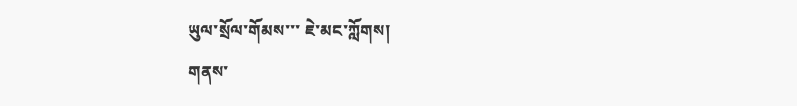ཡུལ་སྲོལ་གོམས་་་ ཇེ་མང་ཀློགས།
གནས་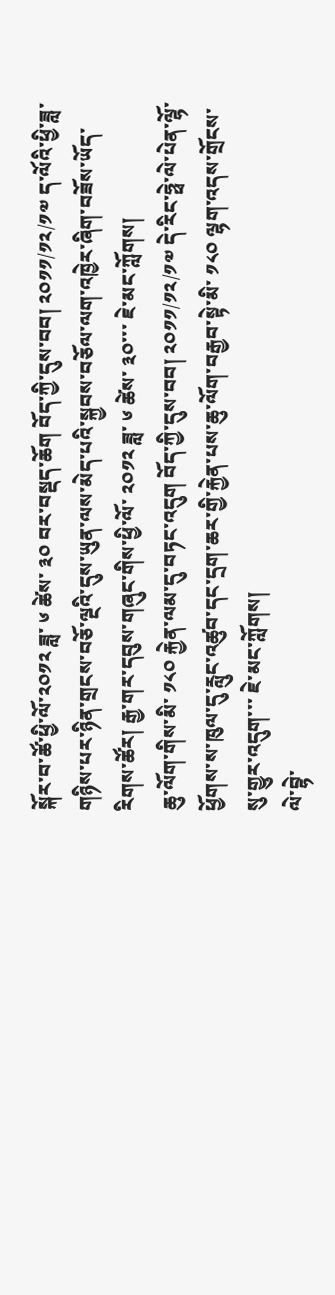སྐོར་བ་ཚོ་ཕྱི་ལོ་༢༠༡༢ ཟླ་ ༦ ཚེས་ ༣༠ བར་བསྡད་ཆོག བོད་ཀྱི་དུས་བབ། ༢༠༡༡/༡༢/༡༧ ད་ལོའི་ཕྱི་ཟླ་གཉིས་པར་ཉིན་གྲངས་བཅོ་ལྔའི་དུས་ཡུན་ལས་མེད་པའི་སྐྱབས་བཅོལ་ལག་འཁྱེར་ཞིག་བཟོས་ཡོད་རིགས་ཚོར། རྒྱ་གར་དབུས་གཞུང་གིས་ཕྱི་ལོ་ ༢༠༡༢ ཟླ་ ༦ ཚེས་ ༣༠་་་ ཇེ་མང་ཀློགས།
ཆུ་ལོག་གིས་མི་ ༡༨༠ རྐྱེན་ལམ་དུ་བཏང་འདུག བོད་ཀྱི་དུས་བབ། ༢༠༡༡/༡༢/༡༧ དེ་རིང་ཧྥེ་ལེ་པེན་ལྷོ་ཕྱོགས་ས་ཁུལ་དུ་རླུང་འཚུབ་དང་དྲག་ཆར་གྱི་རྐྱེན་པས་ཆུ་ལོག་བརྒྱབ་སྟེ་མི་ ༡༨༠ ལྷག་འདས་གྲོངས་སུ་གྱུར་འདུག་་་ ཇེ་མང་ཀློགས།
ལེ་བྷེ་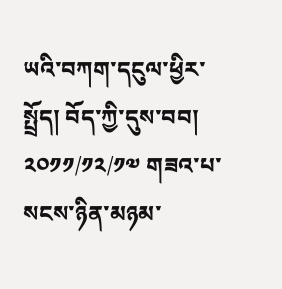ཡའི་བཀག་དངུལ་ཕྱིར་སྤྲོད། བོད་ཀྱི་དུས་བབ། ༢༠༡༡/༡༢/༡༧ གཟའ་པ་སངས་ཉིན་མཉམ་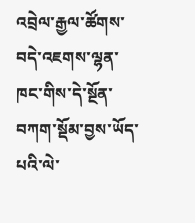འབྲེལ་རྒྱལ་ཚོགས་བདེ་འཇགས་ལྷན་ཁང་གིས་དེ་སྔོན་བཀག་སྡོམ་བྱས་ཡོད་པའི་ལེ་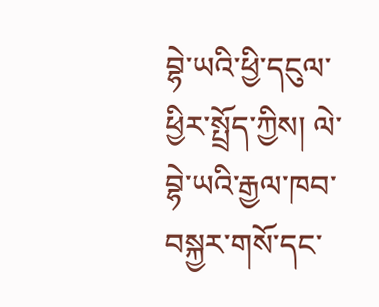བྷེ་ཡའི་ཕྱི་དངུལ་ཕྱིར་སྤྲོད་ཀྱིས། ལེ་བྷེ་ཡའི་རྒྱལ་ཁབ་བསྐྱར་གསོ་དང་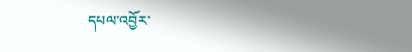དཔལ་འབྱོར་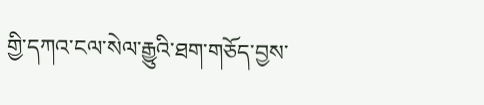གྱི་དཀའ་ངལ་སེལ་རྒྱུའི་ཐག་གཅོད་བྱས་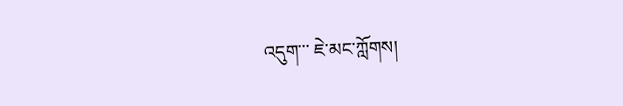འདུག་་་ ཇེ་མང་ཀློགས།